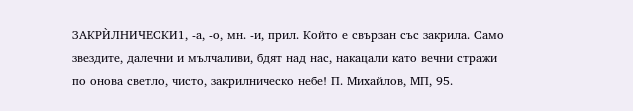ЗАКРЍЛНИЧЕСКИ1, -а, -о, мн. -и, прил. Който е свързан със закрила. Само звездите, далечни и мълчаливи, бдят над нас, накацали като вечни стражи по онова светло, чисто, закрилническо небе! П. Михайлов, МП, 95.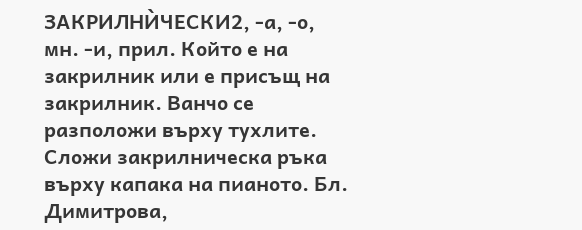ЗАКРИЛНЍЧЕСКИ2, -а, -о, мн. -и, прил. Който е на закрилник или е присъщ на закрилник. Ванчо се разположи върху тухлите. Сложи закрилническа ръка върху капака на пианото. Бл. Димитрова,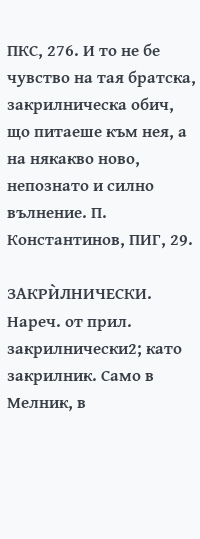ПКС, 276. И то не бе чувство на тая братска, закрилническа обич, що питаеше към нея, а на някакво ново, непознато и силно вълнение. П. Константинов, ПИГ, 29.

ЗАКРЍЛНИЧЕСКИ. Нареч. от прил. закрилнически2; като закрилник. Само в Мелник, в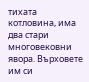тихата котловина, има два стари многовековни явора. Върховете им си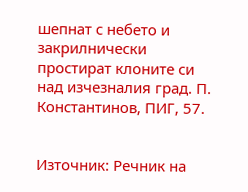шепнат с небето и закрилнически простират клоните си над изчезналия град. П. Константинов, ПИГ, 57.


Източник: Речник на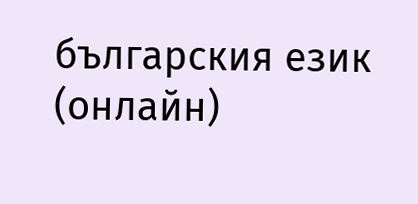българския език (онлайн)